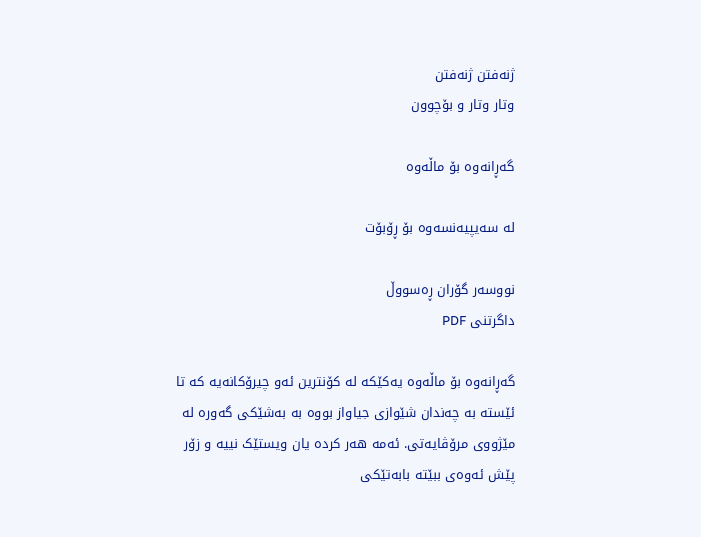ژنەفتن ژنەفتن
وتار وتار و بۆچوون

گەڕانەوە بۆ ماڵەوە

لە سەیپیەنسەوە بۆ ڕۆبۆت

نووسەر گۆران ڕەسووڵ
داگرتنی PDF

گەڕانەوە بۆ ماڵەوە یەکێکە لە کۆنترین ئەو چیرۆکانەیە کە تا ئێستە بە چەندان شێوازی جیاواز بووە بە بەشێکی گەورە لە مێژووی مرۆڤایەتی. ئەمە هەر کردە یان ویستێک نییە و زۆر پێش ئەوەی ببێتە بابەتێکی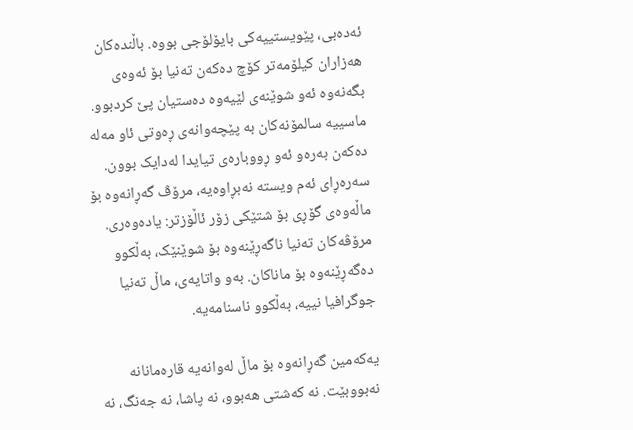ئەدەبی، پێویستییەکی بایۆلۆجی بووە. باڵندەکان هەزاران کیلۆمەتر کۆچ دەکەن تەنیا بۆ ئەوەی بگەنەوە ئەو شوێنەی لێیەوە دەستیان پێ کردبوو. ماسییە سالمۆنەکان بە پێچەوانەی ڕەوتی ئاو مەلە دەکەن بەرەو ئەو ڕووبارەی تیایدا لەدایک بوون. سەرەڕای ئەم ویستە نەبڕاوەیە، مرۆڤ گەڕانەوە بۆ ماڵەوەی گۆڕی بۆ شتێکی زۆر ئاڵۆزتر: یادەوەری. مرۆڤەکان تەنیا ناگەڕێنەوە بۆ شوێنێک، بەڵکوو دەگەڕێنەوە بۆ ماناکان. بەو واتایەی، ماڵ تەنیا جوگرافیا نییە، بەڵکوو ناسنامەیە.

یەکەمین گەڕانەوە بۆ ماڵ لەوانەیە قارەمانانە نەبووبێت. نە کەشتی هەبوو، نە پاشا، نە جەنگ، نە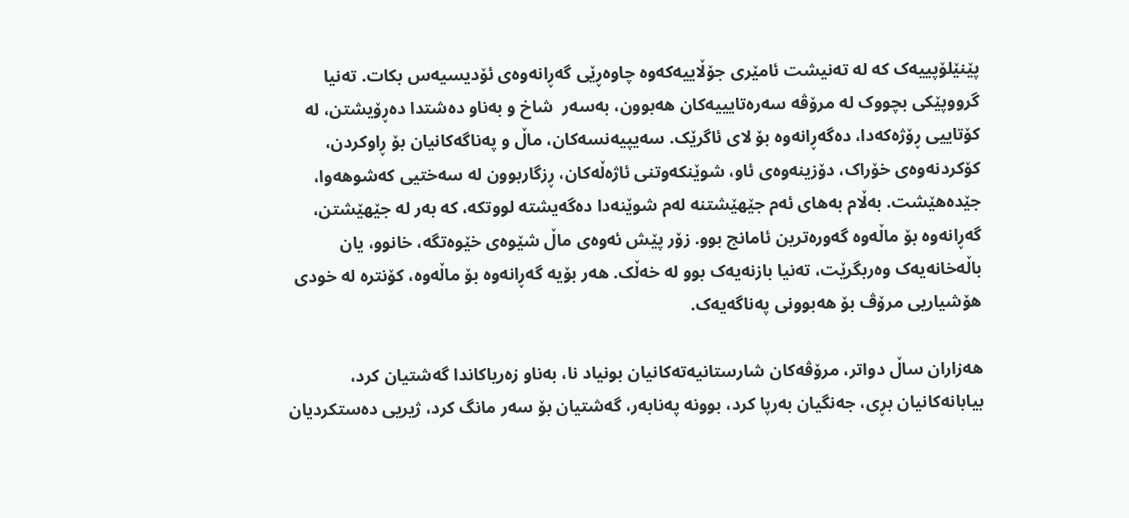پێنێلۆپییەک کە لە تەنیشت ئامێری جۆڵاییەکەوە چاوەڕێی گەڕانەوەی ئۆدیسیەس بکات. تەنیا گرووپێکی بچووک لە مرۆڤە سەرەتایییەکان هەبوون، بەسەر  شاخ و بەناو دەشتدا دەڕۆیشتن، لە کۆتاییی ڕۆژەکەدا، دەگەڕانەوە بۆ لای ئاگرێک. سەیپیەنسەکان، ماڵ و پەناگەکانیان بۆ ڕاوکردن، کۆکردنەوەی خۆراک، دۆزینەوەی ئاو، شوێنکەوتنی ئاژەڵەکان، ڕزگاربوون لە سەختیی کەشوهەوا، جێدەهێشت. بەڵام بەهای ئەم جێهێشتنە لەم شوێنەدا دەگەیشتە لووتکە، کە بەر لە جێهێشتن، گەڕانەوە بۆ ماڵەوە گەورەترین ئامانج بوو. زۆر پێش ئەوەی ماڵ شێوەی خێوەتگە، خانوو، یان باڵەخانەیەک وەربگرێت، تەنیا بازنەیەک بوو لە خەڵک. هەر بۆیە گەڕانەوە بۆ ماڵەوە، کۆنترە لە خودی هۆشیاریی مرۆڤ بۆ هەبوونی پەناگەیەک.

هەزاران ساڵ دواتر، مرۆڤەکان شارستانیەتەکانیان بونیاد نا، بەناو زەریاکاندا گەشتیان کرد، بیابانەکانیان بڕی، جەنگیان بەرپا کرد، بوونە پەنابەر، گەشتیان بۆ سەر مانگ کرد، ژیریی دەستکردیان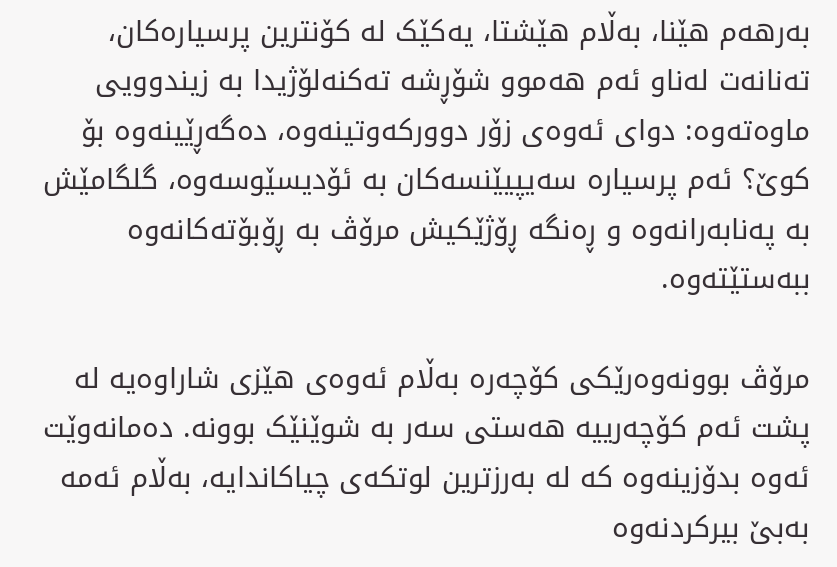بەرهەم هێنا، بەڵام هێشتا، یەکێک لە کۆنترین پرسیارەکان، تەنانەت لەناو ئەم هەموو شۆڕشە تەکنەلۆژیدا بە زیندوویی ماوەتەوە: دوای ئەوەی زۆر دوورکەوتینەوە، دەگەڕێینەوە بۆ کوێ؟ ئەم پرسیارە سەیپیێنسەکان بە ئۆدیسێوسەوە، گلگامێش بە پەنابەرانەوە و ڕەنگە ڕۆژێکیش مرۆڤ بە ڕۆبۆتەکانەوە ببەستێتەوە.

مرۆڤ بوونەوەرێکی کۆچەرە بەڵام ئەوەی هێزی شاراوەیە لە پشت ئەم کۆچەرییە هەستی سەر بە شوێنێک بوونە. دەمانەوێت ئەوە بدۆزینەوە کە لە بەرزترین لوتکەی چیاکاندایە، بەڵام ئەمە بەبێ بیرکردنەوە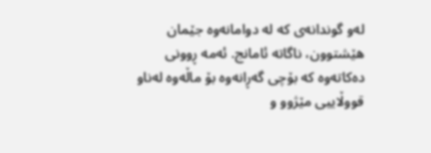لەو گوندانەی کە لە دوامانەوە جێمان هێشتوون، ناگاتە ئامانج. ئەمە ڕوونی دەکاتەوە کە بۆچی گەڕانەوە بۆ ماڵەوە لەناو قووڵاییی مێژوو و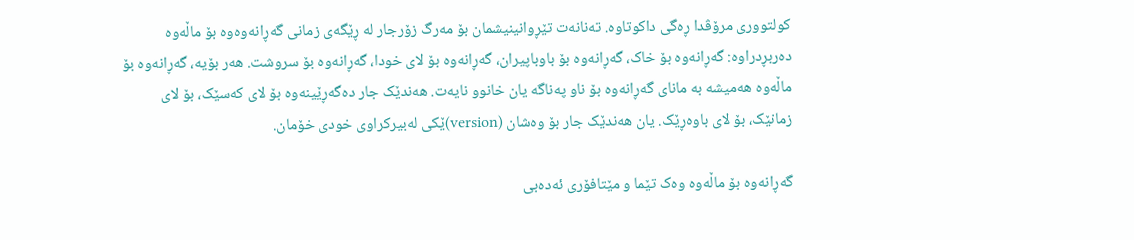کولتووری مرۆڤدا ڕەگی داکوتاوە. تەنانەت تێڕوانینیشمان بۆ مەرگ زۆرجار لە ڕێگەی زمانی گەڕانەوەوە بۆ ماڵەوە دەربڕدراوە: گەڕانەوە بۆ خاک، گەڕانەوە بۆ باوباپیران، گەڕانەوە بۆ لای خودا، گەڕانەوە بۆ سروشت. هەر بۆیە، گەڕانەوە بۆ ماڵەوە هەمیشە بە مانای گەڕانەوە بۆ ناو پەناگە یان خانوو نایەت. هەندێک جار دەگەڕێینەوە بۆ لای کەسێک، بۆ لای زمانێک، بۆ لای باوەڕێک. یان هەندێک جار بۆ وەشان (version)ێکی لەبیرکراوی خودی خۆمان.

گەڕانەوە بۆ ماڵەوە وەک تێما و مێتافۆری ئەدەبی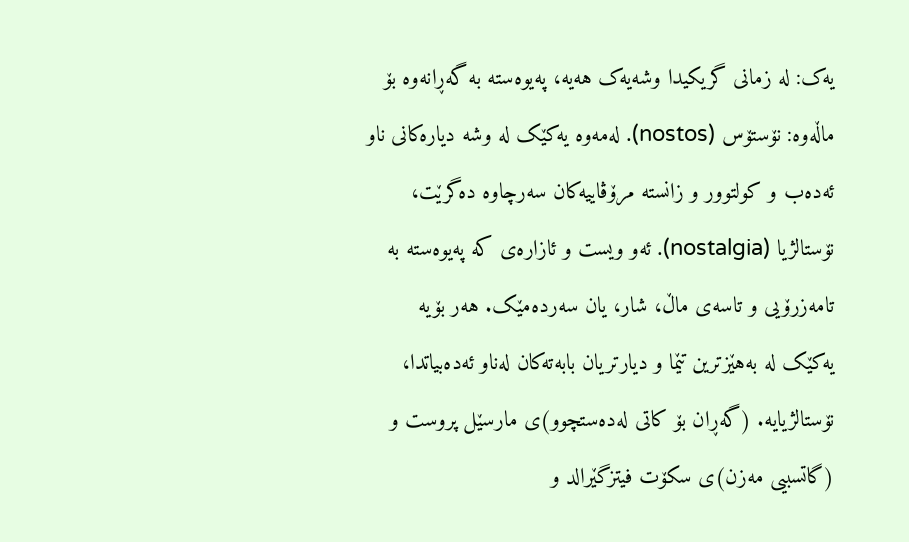یەک: لە زمانی گریکیدا وشەیەک هەیە، پەیوەستە بە گەڕانەوە بۆ ماڵەوە: نۆستۆس (nostos). لەمەوە یەکێک لە وشە دیارەکانی ناو ئەدەب و کولتوور و زانستە مرۆڤاییەکان سەرچاوە دەگرێت، نۆستالژیا (nostalgia). ئەو ویست و ئازارەی کە پەیوەستە بە تامەزرۆیی و تاسەی ماڵ، شار، یان سەردەمێک. هەر بۆیە یەکێک لە بەهێزترین تێما و دیارتریان بابەتەکان لەناو ئەدەبیاتدا، نۆستالژیایە. (گەڕان بۆ کاتی لەدەستچوو)ی مارسێل پروست و (گاتسبیی مەزن)ی سکۆت فیتزگێرالد و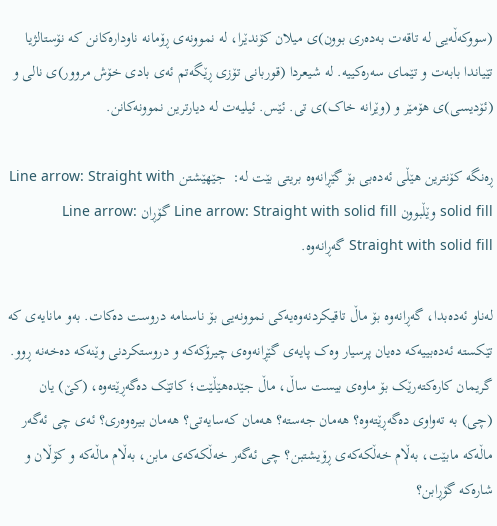(سووکەڵەیی لە تاقەت بەدەری بوون)ی میلان کۆندێرا، لە نموونەی ڕۆمانە ناودارەکانن کە نۆستالژیا تێیاندا بابەت و تێمای سەرەکییە. لە شیعردا (قوربانی تۆزی ڕێگەتم ئەی بادی خۆش مروور)ی نالی و (ئۆدیسی)ی هۆمێر و (وێرانە خاک)ی تی. ئێس. ئیلیەت لە دیارترین نموونەکانن.

ڕەنگە کۆنترین هێڵی ئەدەبی بۆ گێڕانەوە بریتی بێت لە:  جێهێشتن Line arrow: Straight with solid fill وێڵبوون Line arrow: Straight with solid fill گۆڕان Line arrow: Straight with solid fill گەڕانەوە.

لەناو ئەدەبدا، گەڕانەوە بۆ ماڵ تاقیکردنەوەیەکی نموونەیی بۆ ناسنامە دروست دەکات. بەو مانایەی کە تێکستە ئەدەبییەکە دەیان پرسیار وەک پایەی گێڕانەوەی چیرۆکەکە و دروستکردنی وێنەکە دەخەنە ڕوو. گریمان کارەکتەرێک بۆ ماوەی بیست ساڵ، ماڵ جێدەهێڵێت؛ کاتێک دەگەڕێتەوە، (کێ) یان (چی) بە تەواوی دەگەڕێتەوە؟ هەمان جەستە؟ هەمان کەسایەتی؟ هەمان بیرەوەری؟ ئەی چی ئەگەر ماڵەکە مابێت، بەڵام خەڵکەکەی ڕۆیشتبن؟ چی ئەگەر خەڵکەکەی مابن، بەڵام ماڵەکە و کۆڵان و شارەکە گۆڕابن؟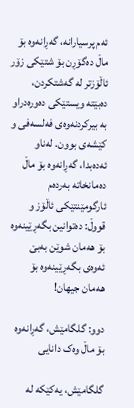ئەم پرسیارانە، گەڕانەوە بۆ ماڵ دەگۆڕن بۆ شتێکی زۆر ئاڵۆزتر لە گەشتکردن، دەبێتە ویستێکی دەورەدراو بە بیرکردنەوەی فەلسەفی و کێشەی بوون. لەناو ئەدەبدا، گەڕانەوە بۆ ماڵ دەمانخاتە بەردەم ئارگومێنتێکی ئاڵۆز و قووڵ: دەتوانین بگەڕێینەوە بۆ هەمان شوێن بەبێ ئەوەی بگەڕێینەوە بۆ هەمان جیهان!

دوو: گلگامێش، گەڕانەوە بۆ ماڵ وەک دانایی

گلگامێش، یەکێکە لە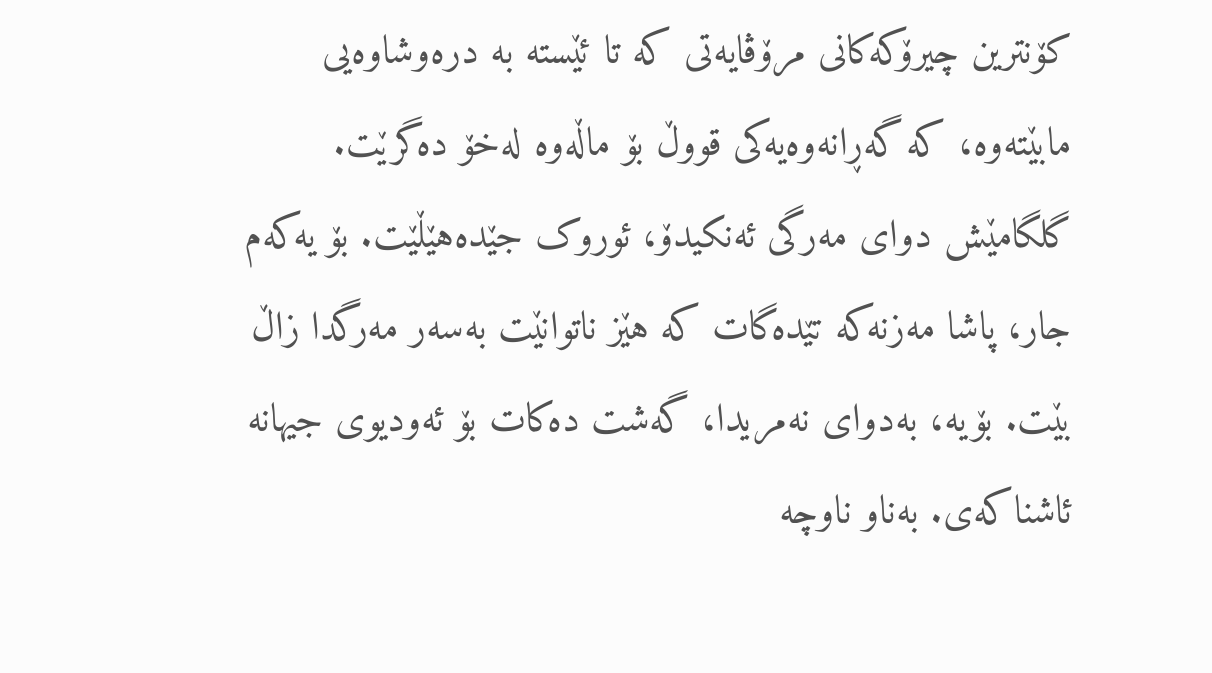کۆنترین چیرۆکەکانی مرۆڤایەتی کە تا ئێستە بە درەوشاوەیی مابێتەوە، کە گەڕانەوەیەکی قووڵ بۆ ماڵەوە لەخۆ دەگرێت. گلگامێش دوای مەرگی ئەنکیدۆ، ئوروک جێدەهێڵێت. بۆ یەکەم جار، پاشا مەزنەکە تێدەگات کە هێز ناتوانێت بەسەر مەرگدا زاڵ بێت. بۆیە، بەدوای نەمریدا، گەشت دەکات بۆ ئەودیوی جیهانە ئاشناکەی. بەناو ناوچە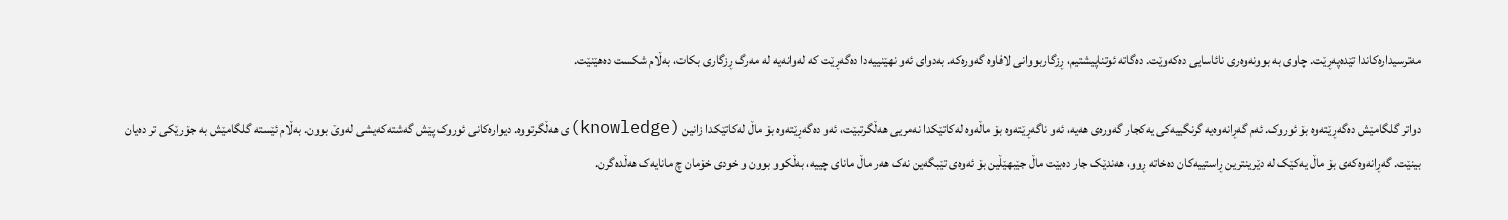مەترسیدارەکاندا تێدەپەڕێت. چاوی بە بوونەوەری نائاسایی دەکەوێت. دەگاتە ئوتناپیشتیم، ڕزگاربووانی لافاوە گەورەکە. بەدوای ئەو نهێنییەدا دەگەڕێت کە لەوانەیە لە مەرگ ڕزگاری بکات، بەڵام شکست دەهێنێت.

دواتر گلگامێش دەگەڕێتەوە بۆ ئوروک. ئەم گەڕانەوەیە گرنگییەکی یەکجار گەورەی هەیە، ئەو ناگەڕێتەوە بۆ ماڵەوە لەکاتێکدا نەمریی هەڵگرتبێت، ئەو دەگەڕێتەوە بۆ ماڵ لەکاتێکدا زانین (knowledge)ی هەڵگرتووە. دیوارەکانی ئوروک پێش گەشتەکەیشی لەوێ بوون. بەڵام ئێستە گلگامێش بە جۆرێکی تر دەیان بینێت. گەڕانەوەکەی بۆ ماڵ یەکێک لە دێرینترین ڕاستییەکان دەخاتە ڕوو، هەندێک جار دەبێت ماڵ جێبهێڵین بۆ ئەوەی تێبگەین نەک هەر ماڵ مانای چییە، بەڵکوو بوون و خودی خۆمان چ مانایەک هەڵدەگرن.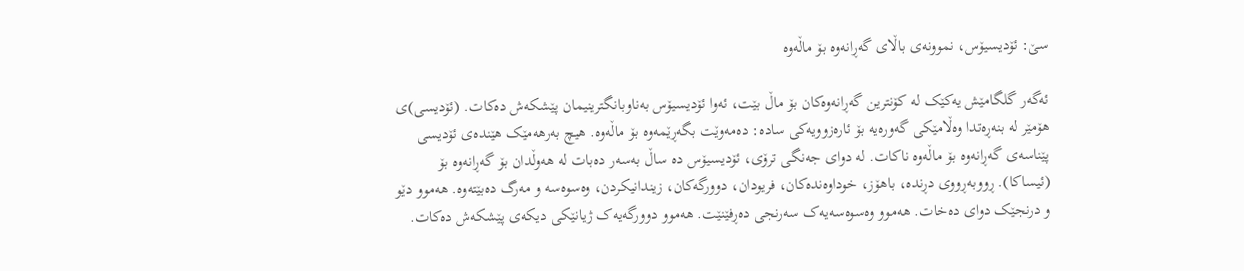سێ: ئۆدیسیۆس، نموونەی باڵای گەڕانەوە بۆ ماڵەوە

ئەگەر گلگامێش یەکێک لە کۆنترین گەڕانەوەکان بۆ ماڵ بێت، ئەوا ئۆدیسیۆس بەناوبانگترینیمان پێشکەش دەکات. (ئۆدیسی)ی هۆمێر لە بنەڕەتدا وەڵامێکی گەورەیە بۆ ئارەزوویەکی سادە: دەمەوێت بگەڕێمەوە بۆ ماڵەوە. هیچ بەرهەمێک هێندەی ئۆدیسی پێناسەی گەڕانەوە بۆ ماڵەوە ناکات. لە دوای جەنگی ترۆی، ئۆدیسیۆس دە ساڵ بەسەر دەبات لە هەوڵدان بۆ گەڕانەوە بۆ (ئیساکا). ڕووبەڕووی دڕندە، باهۆز، خوداوەندەکان، فریودان، دوورگەکان، زیندانیکردن، وەسوەسە و مەرگ دەبێتەوە. هەموو دێو و درنجێک دوای دەخات. هەموو وەسوەسەیەک سەرنجی دەڕفێنێت. هەموو دوورگەیەک ژیانێکی دیکەی پێشکەش دەکات.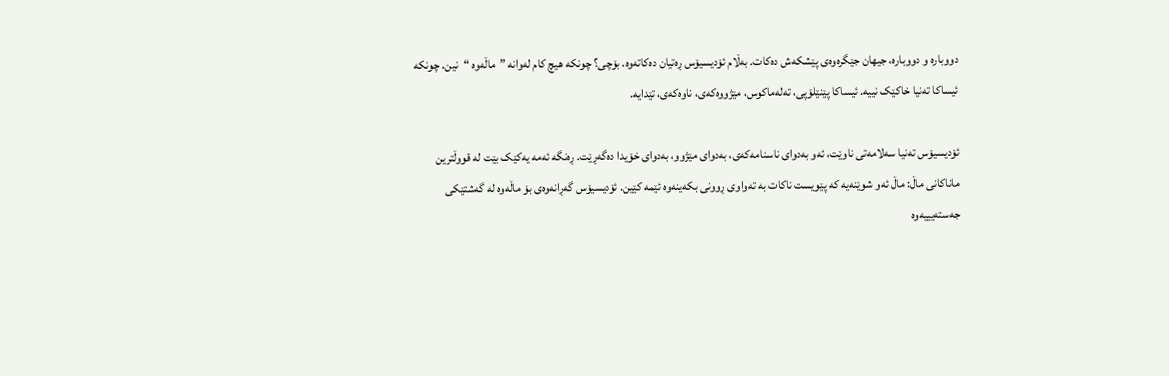دووبارە و دووبارە، جیهان جێگرەوەی پێشکەش دەکات. بەڵام ئۆدیسیۆس ڕەتیان دەکاتەوە. بۆچی؟ چونکە هیچ کام لەوانە ”ماڵەوە “نین. چونکە ئیساکا تەنیا خاکێک نییە. ئیساکا پێنێلۆپی، تەلەماکوس، مێژووەکەی، ناوەکەی، تێدایە.

ئۆدیسیۆس تەنیا سەلامەتی ناوێت، ئەو بەدوای ناسنامەکەی، بەدوای مێژوو، بەدوای خۆیدا دەگەڕێت. ڕەنگە ئەمە یەکێک بێت لە قووڵترین ماناكانی ماڵ: ماڵ ئەو شوێنەیە کە پێویست ناکات بە تەواوی ڕوونی بکەینەوە ئێمە کێین. ئۆدیسیۆس گەڕانەوەی بۆ ماڵەوە لە گەشتێکی جەستەیییەوە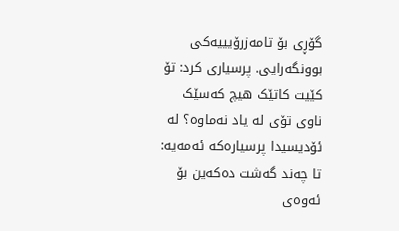گۆڕی بۆ تامەزرۆیییەکی بوونگەرایی. پرسیاری کرد: تۆ کێیت کاتێک هیچ کەسێک ناوی تۆی لە یاد نەماوە؟ لە ئۆدیسیدا پرسیارەکە ئەمەیە: تا چەند گەشت دەکەین بۆ ئەوەی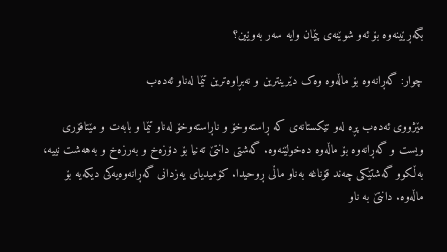بگەڕێینەوە بۆ ئەو شوێنەی پێمان وایە سەر بەوێین؟

چوار: گەڕانەوە بۆ ماڵەوە وەک دێرینترین و نەبڕاوەترین تێما لەناو ئەدەب

مێژووی ئەدەب پڕە لەو تێکستانەی کە ڕاستەوخۆ و ناڕاستەوخۆ لەناو تێما و بابەت و مێتافۆری ویست و گەڕانەوە بۆ ماڵەوە دەخولێنەوە. گەشتی دانتێ تەنیا بۆ دۆزەخ و بەرزەخ و بەهەشت نییە، بەڵکوو گەشتێکی چەند قۆناغە بەناو ماڵی ڕوحیدا. کۆمیدیای یەزدانی گەڕانەوەیەکی دیکەیە بۆ ماڵەوە. دانتێ بە ناو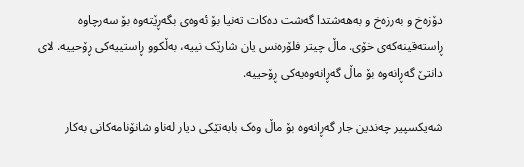دۆزەخ و بەرزەخ و بەهەشتدا گەشت دەکات تەنیا بۆ ئەوەی بگەڕێتەوە بۆ سەرچاوە ڕاستەقینەکەی خۆی. ماڵ چیتر فلۆرەنس یان شارێک نییە، بەڵکوو ڕاستییەکی ڕۆحییە. لای دانتێ گەڕانەوە بۆ ماڵ گەڕانەوەیەکی ڕۆحییە.

شەیکسپیر چەندین جار گەڕانەوە بۆ ماڵ وەک بابەتێکی دیار لەناو شانۆنامەکانی بەکار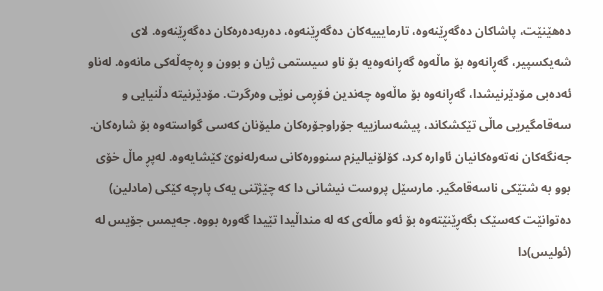دەهێنێت، پاشاکان دەگەڕێنەوە، تارمايییەکان دەگەڕێنەوە، دەربەدەرەکان دەگەڕێنەوە. لای شەیکسپیر، گەڕانەوە بۆ ماڵەوە گەڕانەوەیە بۆ ناو سیستمی ژیان و بوون و ڕەچەڵەکی مانەوە. لەناو ئەدەبی مۆدێرنیشدا، گەڕانەوە بۆ ماڵەوە چەندین فۆڕمی نوێی وەرگرت. مۆدێرنیتە دڵنیایی و سەقامگیریی ماڵی تێکشکاند، پیشەسازییە جۆراوجۆرەکان ملیۆنان کەسی گواستەوە بۆ شارەکان. جەنگەکان نەتەوەکانیان ئاوارە کرد، کۆلۆنیالیزم سنوورەکانی سەرلەنوێ کێشایەوە. لەپڕ ماڵ خۆی بوو بە شتێکی ناسەقامگیر. مارسێل پروست نیشانی دا کە چێژتنی یەک پارچە کێکی (مادلین) دەتوانێت کەسێک بگەڕێنێتەوە بۆ ئەو ماڵەی کە لە منداڵیدا تێیدا گەورە بووە. جەیمس جۆیس لە (ئولیس)دا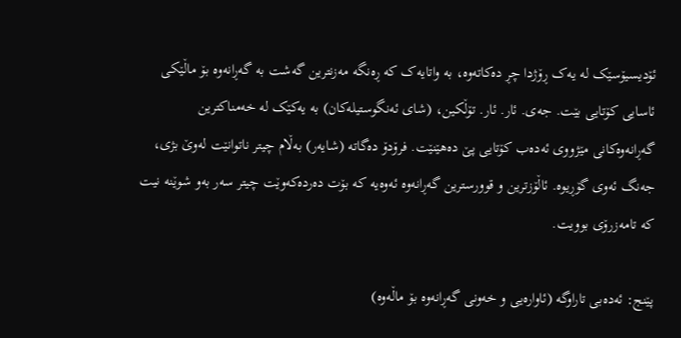ئۆدیسیۆسێک لە یەک ڕۆژدا چڕ دەکاتەوە، بە واتایەک کە ڕەنگە مەزنترین گەشت بە گەڕانەوە بۆ ماڵێکی ئاسایی کۆتایی بێت. جەی. ئار. ئار. تۆڵکین، (شای ئەنگوستیلەکان) بە یەکێک لە خەمناکترین گەڕانەوەکانی مێژووی ئەدەب کۆتایی پێ دەهێنێت. فرۆدۆ دەگاتە (شایەر) بەڵام چیتر ناتوانێت لەوێ بژی، جەنگ ئەوی گۆڕیوە. ئاڵۆزترین و قوورسترین گەڕانەوە ئەوەیە کە بۆت دەردەکەوێت چیتر سەر بەو شوێنە نیت کە تامەزرۆی بوویت.

پێنج: ئەدەبی تاراوگە (ئاوارەیی و خەونی گەڕانەوە بۆ ماڵەوە)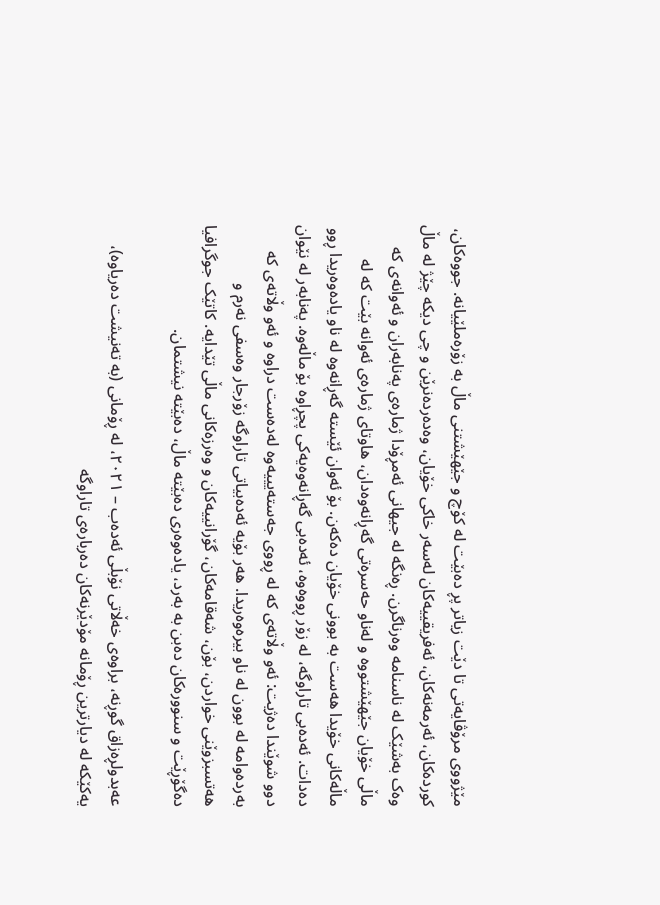مێژووی مرۆڤایەتی تا دێت زیاتر پڕ دەبێت لە کۆچ و جێهێشتنی ماڵ بە زۆرەملێیانە. جووەکان، کوردەکان، ئەرمەنەکان، ئەفریقییەکان لەسەر خاکی خۆیان، وەدەردەنرێن و چی دیکە چێژ لە ماڵ وەک بەشێک لە ناسنامە وەرناگرن. ڕەنگە لە جیهانی ئەمڕۆدا ژمارەی پەنابەران و ئەوانەی کە ماڵی خۆیان جێهێشتووە و لەناو حەسرەتی گەڕانەوەدان، هاوتای ژمارەی ئەوانە بێت کە لە ماڵەکانی خۆیدا هەست بە بوونی خۆیان دەکەن. بۆ ئەوان ئێستە گەڕانەوە لە ناو یادەوەریدا ڕوو دەدات. ئەدەبی تاراوگە، لە زۆر ڕووەوە، ئەدەبی گەڕانەوەیەکی پچڕاوە بۆ ماڵەوە. پەنابەر لە نێوان دوو شوێندا دەژیت: ئەو وڵاتەی کە لە ڕووی جەستەیییەوە لەدەست دراوە و ئەو وڵاتەی کە بەردەوامە لە بوون لە ناو بیرەوەریدا. هەر بۆیە ئەدەبیاتی تاراوگە زۆرجار وەسفی نەرم و هەتسبزوێنی خواردن، بۆن، شەقامەکان، گۆرانییەکان و وەرزەکانی ماڵی تێدایە. کاتێک جوگرافیا دەگۆڕێت و سنوورەکان دەبن بە بەرد، یادەوەری دەبێتە ماڵ، دەبێتە نیشتمان.

عەبدولڕەزاق گوڕنە، براوەی خەڵاتی نۆبڵی ئەدەب – ٢٠٢١، لە ڕۆمانی (بە تەنیشت دەریاوە)، یەکێکە لە دیارترین ڕۆمانە مۆدێرنەکان دەربارەی تاراوگە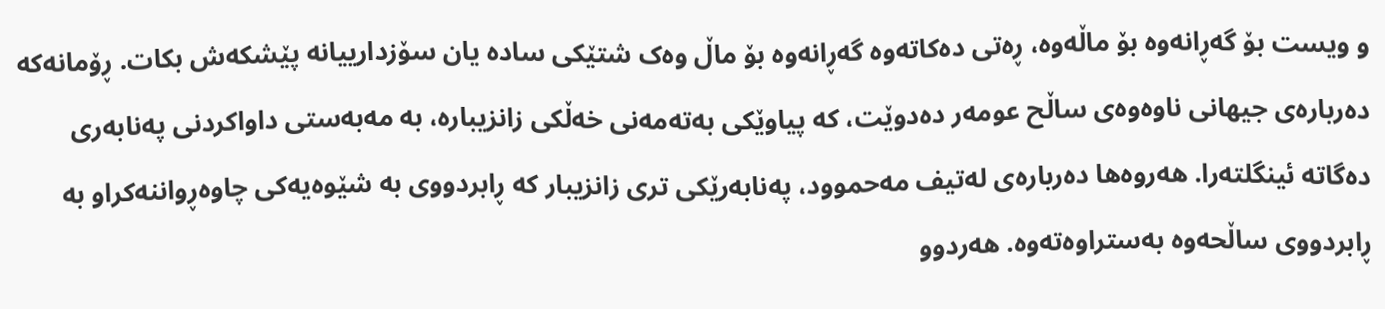و ویست بۆ گەڕانەوە بۆ ماڵەوە، ڕەتی دەکاتەوە گەڕانەوە بۆ ماڵ وەک شتێکی سادە یان سۆزدارییانە پێشکەش بکات. ڕۆمانەکە دەربارەی جیهانی ناوەوەی ساڵح عومەر دەدوێت، کە پیاوێکی بەتەمەنی خەڵکی زانزیبارە، بە مەبەستی داواکردنی پەنابەری دەگاتە ئینگلتەرا. هەروەها دەربارەی لەتیف مەحموود، پەنابەرێکی تری زانزیبار کە ڕابردووی بە شێوەیەکی چاوەڕواننەکراو بە ڕابردووی ساڵحەوە بەستراوەتەوە. هەردوو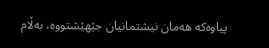پیاوەکە هەمان نیشتمانیان جێهێشتووە، بەڵام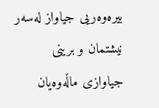بیرەوەریی جیاواز لەسەر نیشتمان و برینی جیاوازی ماڵەوەیان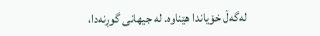لەگەڵ خۆیاندا هێناوە. لە جیهانی گوڕنەدا،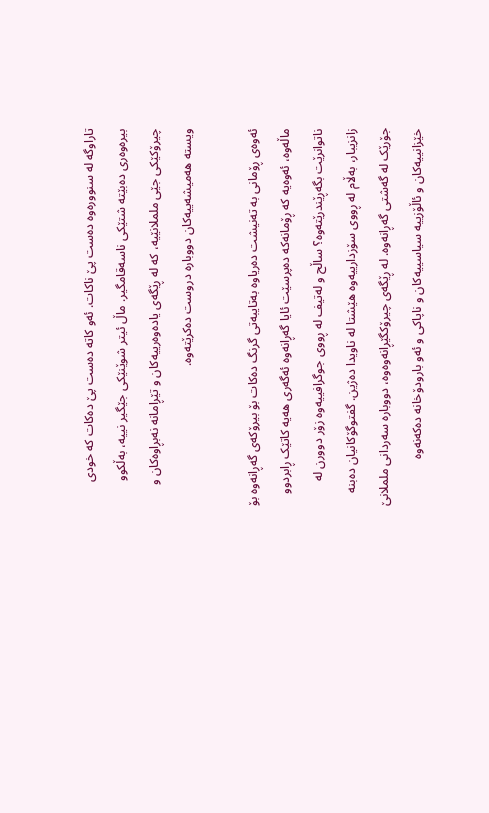تاراوگە لە سنوورەوە دەست پێ ناکات. ئەو کاتە دەست پێ دەکات کە خودی بیرەوەری دەبێتە شتێکی ناسەقامگیر. ماڵ ئیتر شوێنێکی جێگیر نییە، بەڵکوو چیرۆکێکی جێی ململانێیە، کە لە ڕێگەی یادەوەرییەکان و تێڕامانە نەبڕاوەکان و ویستە هەمیشەییەکان دووبارە دروست دەکرێتەوە.

ئەوەی ڕۆمانی بە تەنیشت دەریاوە بەتایبەتی گرنگ دەکات بۆ بیرۆکەی گەڕانەوە بۆ ماڵەوە، ئەوەیە کە ڕۆمانەکە دەپرسێت ئایا گەڕانەوە ئەگەری هەیە کاتێک ڕابردوو ناتوانرێت بگەڕێندرێتەوە؟ ساڵح و لەتیف لە ڕووی جوگرافییەوە زۆر دوورن لە زانزیبار، بەڵام لە ڕووی سۆزدارییەوە هێشتا لە ناویدا دەژین. گفتوگۆکانیان دەبنە جۆرێک لە گەشتی گەڕانەوە. لە ڕێگەی چیرۆکگێڕانەوەوە، دووبارە سەردانی ململانێ خێزانییەکان و ئاڵۆزییە سیاسییەکان و ناپاکی و ئەو بارودۆخانە دەکەنەوە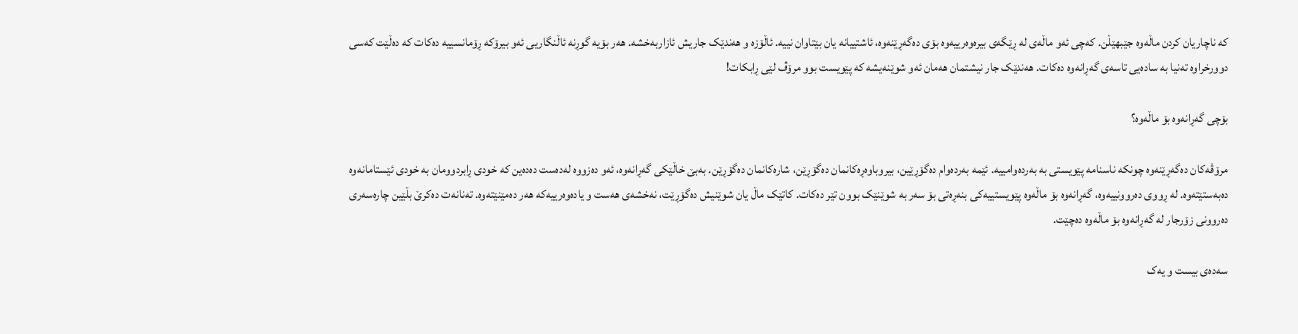کە ناچاریان کردن ماڵەوە جێبهێڵن. کەچی ئەو ماڵەی لە ڕێگەی بیرەوەرییەوە بۆی دەگەڕێنەوە، ئاشتییانە یان بێتاوان نییە. ئاڵۆزە و هەندێک جاریش ئازاربەخشە. هەر بۆیە گوڕنە ئاڵنگاریی ئەو بیرۆکە ڕۆمانسییە دەکات کە دەڵێت کەسی دوورخراوە تەنیا بە سادەیی تاسەی گەڕانەوە دەکات. هەندێک جار نیشتمان هەمان ئەو شوێنەیشە کە پێویست بوو مرۆڤ لێی ڕابکات!

بۆچی گەڕانەوە بۆ ماڵەوە؟

مرۆڤەکان دەگەڕێنەوە چونکە ناسنامە پێویستی بە بەردەوامییە. ئێمە بەردەوام دەگۆڕێین، بیروباوەڕەکانمان دەگۆڕێن، شارەکانمان دەگۆڕێن. بەبێ خاڵێکی گەڕانەوە، ئەو دەزووە لەدەست دەدەین کە خودی ڕابردوومان بە خودی ئێستامانەوە دەبەستێتەوە. لە ڕووی دەروونییەوە، گەڕانەوە بۆ ماڵەوە پێویستییەکی بنەڕەتی بۆ سەر بە شوێنێک بوون تێر دەکات. کاتێک ماڵ یان شوێنیش دەگۆڕێت، نەخشەی هەست و یادەوەرییەکە هەر دەمێنێتەوە. تەنانەت دەکرێ بڵێین چارەسەری دەروونی زۆرجار لە گەڕانەوە بۆ ماڵەوە دەچێت.

سەدەی بیست و یەک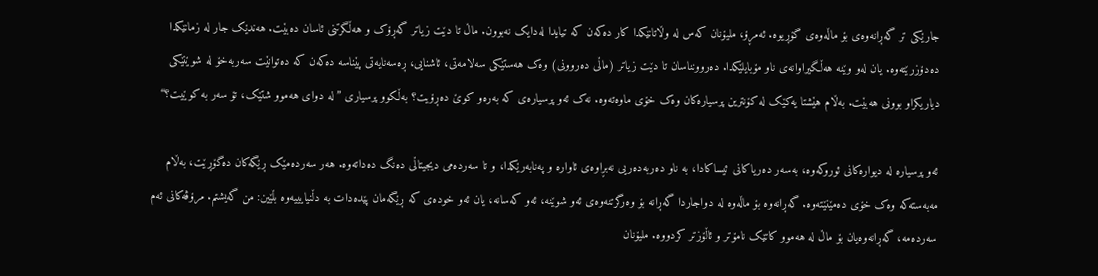جارێکی تر گەڕانەوەی بۆ ماڵەوەی گۆڕیوە. ئەمڕۆ، ملیۆنان کەس لە وڵاتانێکدا کار دەکەن کە تیایدا لەدایک نەبوون. ماڵ تا دێت زیاتر گەڕۆک و هەڵگرتنی ئاسان دەبێت. هەندێک جار لە زمانێکدا دەدۆزرێتەوە. یان لەو وێنە هەڵگیراوانەی ناو مۆبایلێکدا. دەروونناسان تا دێت زیاتر (ماڵی دەروونی) وەک هەستێکی سەلامەتی، ئاشنایی، ڕەسەنایەتی پێناسە دەکەن کە دەتوانێت سەربەخۆ لە شوێنێکی دیاریکراو بوونی هەبێت. بەڵام هێشتا یەکێک لە کۆنترین پرسیارەکان وەک خۆی ماوەتەوە. نەک ئەو پرسیارەی کە بەرەو کوێ دەڕۆیت؟ بەڵکوو پرسیاری ”لە دوای هەموو شتێک، تۆ سەر بە کوێیت؟“

ئەو پرسیارە لە دیوارەکانی ئوروکەوە، بەسەر دەریاکانی ئیساکادا، بە ناو دەربەدەریی نەبڕاوەی ئاوارە و پەنابەرێکدا، و تا سەردەمی دیجیتاڵی دەنگ دەداتەوە. هەر سەردەمێک ڕێگەکان دەگۆڕێت، بەڵام مەبەستەکە وەک خۆی دەمێنێتەوە. گەڕانەوە بۆ ماڵەوە لە دواجاردا گەڕانە بۆ وەرگرتنەوەی ئەو شوێنە، ئەو کەسانە، یان ئەو خودەی کە ڕێگەمان پێدەدات بە دڵنیایییەوە بڵێین: من گەیشتم. مرۆڤەکانی ئەم سەردەمە، گەڕانەوەیان بۆ ماڵ لە هەموو کاتێک نامۆتر و ئاڵۆزتر کردووە. ملیۆنان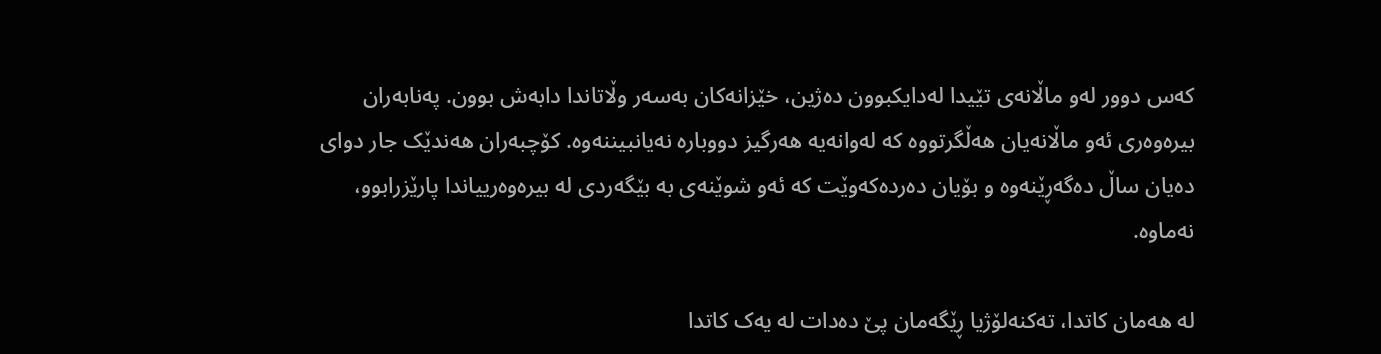کەس دوور لەو ماڵانەی تێیدا لەدایکبوون دەژین، خێزانەکان بەسەر وڵاتاندا دابەش بوون. پەنابەران بیرەوەری ئەو ماڵانەیان هەڵگرتووە کە لەوانەیە هەرگیز دووبارە نەیانبیننەوە. کۆچبەران هەندێک جار دوای دەیان ساڵ دەگەڕێنەوە و بۆیان دەردەکەوێت کە ئەو شوێنەی بە بێگەردی لە بیرەوەرییاندا پارێزرابوو، نەماوە.

لە هەمان کاتدا، تەکنەلۆژیا ڕێگەمان پێ دەدات لە یەک کاتدا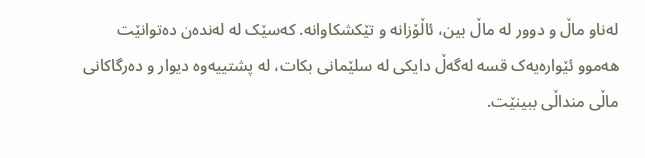لەناو ماڵ و دوور لە ماڵ بین، ئاڵۆزانە و تێکشکاوانە. کەسێک لە لەندەن دەتوانێت هەموو ئێوارەیەک قسە لەگەڵ دایکی لە سلێمانی بکات، لە پشتییەوە دیوار و دەرگاکانی ماڵی منداڵی ببینێت.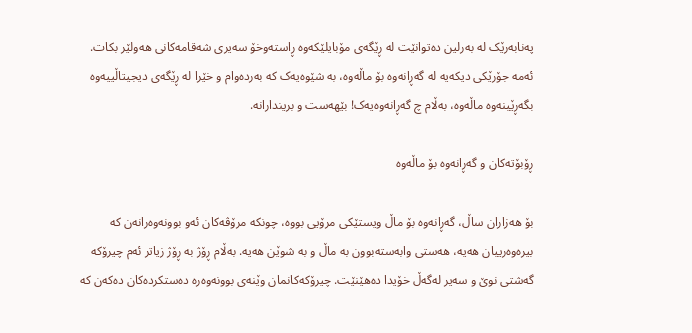پەنابەرێک لە بەرلین دەتوانێت لە ڕێگەی مۆبایلێکەوە ڕاستەوخۆ سەیری شەقامەکانی هەولێر بکات. ئەمە جۆرێکی دیکەیە لە گەڕانەوە بۆ ماڵەوە، بە شێوەیەک کە بەردەوام و خێرا لە ڕێگەی دیجیتاڵییەوە بگەڕێینەوە ماڵەوە، بەڵام چ گەڕانەوەیەک! بێهەست و بریندارانە.

ڕۆبۆتەکان و گەڕانەوە بۆ ماڵەوە

بۆ هەزاران ساڵ، گەڕانەوە بۆ ماڵ ویستێکی مرۆیی بووە، چونکە مرۆڤەکان ئەو بوونەوەرانەن کە بیرەوەرییان هەیە، هەستی وابەستەبوون بە ماڵ و بە شوێن هەیە. بەڵام ڕۆژ بە ڕۆژ زیاتر ئەم چیرۆکە گەشتی نوێ و سەیر لەگەڵ خۆیدا دەهێنێت. چیرۆکەکانمان وێنەی بوونەوەرە دەستکردەکان دەکەن کە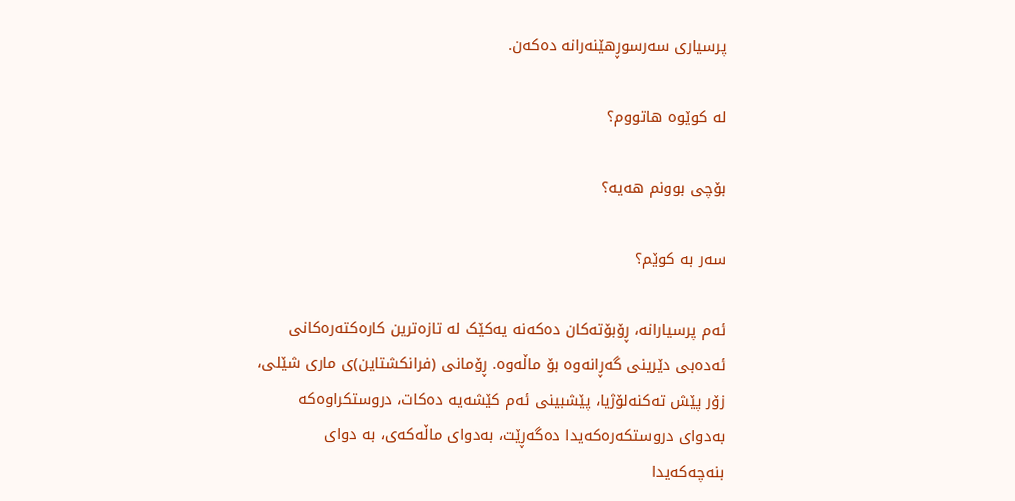پرسیاری سەرسوڕهێنەرانە دەکەن.

لە کوێوە هاتووم؟

بۆچی بوونم هەیە؟

سەر بە کوێم؟

ئەم پرسیارانە، ڕۆبۆتەکان دەکەنە یەکێک لە تازەترین کارەکتەرەکانی ئەدەبی دێرینی گەڕانەوە بۆ ماڵەوە. ڕۆمانی (فرانکشتاین)ی ماری شێلی، زۆر پێش تەکنەلۆژیا، پێشبینی ئەم کێشەیە دەکات، دروستکراوەکە بەدوای دروستکەرەکەیدا دەگەڕێت، بەدوای ماڵەکەی، بە دوای بنەچەکەیدا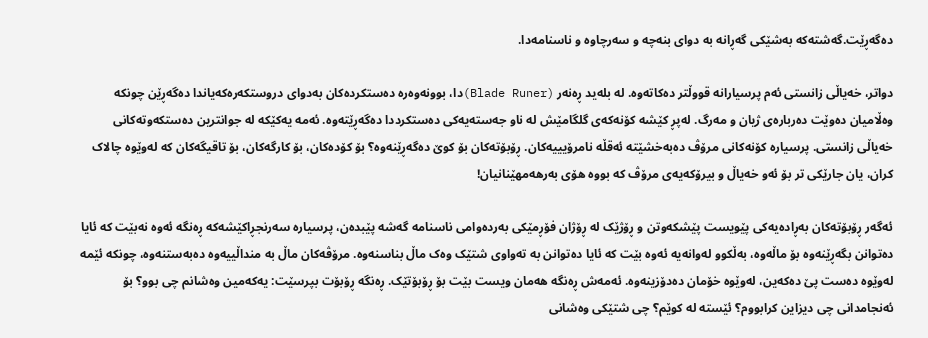دەگەڕێت.گەشتەکە بەشێکی گەڕانە بە دوای بنەچە و سەرچاوە و ناسنامەدا.

دواتر، خەیاڵی زانستی ئەم پرسیارانە قووڵتر دەکاتەوە. لە بلەید ڕەنەر (Blade Runer)دا، بوونەوەرە دەستکردەکان بەدوای دروستکەرەکەیاندا دەگەڕێن چونکە وەڵامیان دەوێت دەربارەی ژیان و مەرگ. لەپڕ کێشە کۆنەکەی گلگامێش لە ناو جەستەیەکی دەستکرددا دەگەڕێتەوە. ئەمە یەکێکە لە جوانترین دەستکەوتەکانی خەیاڵی زانستی. پرسیارە کۆنەکانی مرۆڤ دەبەخشێتە ئەقڵە نامرۆیییەکان. ڕۆبۆتەکان بۆ کوێ دەگەڕێنەوە؟ بۆ کۆدەکان، بۆ کارگەکان، بۆ تاقیگەکان کە لەوێوە چالاک کران، یان جارێکی تر بۆ ئەو خەیاڵ و بیرۆکەیەی مرۆڤ کە بووە هۆی بەرهەمهێنانیان!

ئەگەر ڕۆبۆتەکان بەڕادەیەکی پێویست پێشکەوتن و ڕۆژێک لە ڕۆژان فۆڕمێکی بەردەوامی ناسنامە گەشە پێبدەن، پرسیارە سەرنجڕاکێشەکە ڕەنگە ئەوە نەبێت کە ئایا دەتوانن بگەڕێنەوە بۆ ماڵەوە، بەڵکوو لەوانەیە ئەوە بێت کە ئایا دەتوانن بە تەواوی شتێک وەک ماڵ بناسنەوە. مرۆڤەکان ماڵ بە منداڵییەوە دەبەستنەوە، چونکە ئێمە لەوێوە دەست پێ دەکەین، لەوێوە خۆمان دەدۆزینەوە. ئەمەش ڕەنگە هەمان ویست بێت بۆ ڕۆبۆتێک. ڕەنگە ڕۆبۆت بپرسێت: یەکەمین وەشانم چی بوو؟ بۆ ئەنجامدانی چی دیزاین کرابووم؟ ئێستە لە کوێم؟ چی شتێکی وەشانی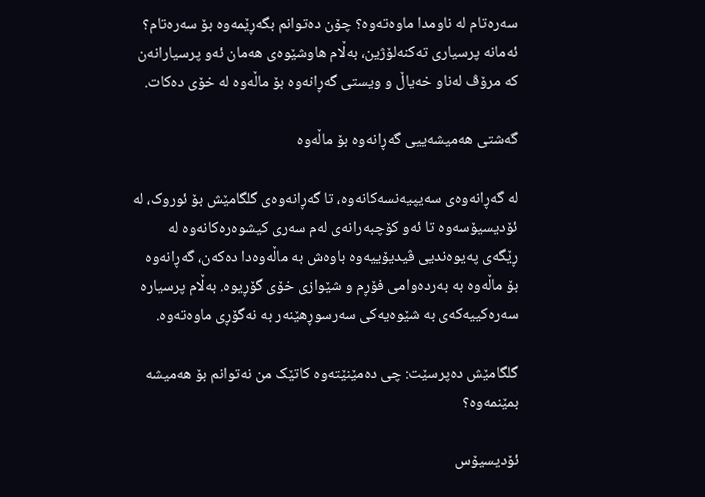سەرەتام لە ناومدا ماوەتەوە؟ چۆن دەتوانم بگەڕێمەوە بۆ سەرەتام؟ ئەمانە پرسیاری تەکنەلۆژین، بەڵام هاوشێوەی هەمان ئەو پرسیارانەن کە مرۆڤ لەناو خەیاڵ و ویستی گەڕانەوە بۆ ماڵەوە لە خۆی دەکات.

گەشتی هەمیشەییی گەڕانەوە بۆ ماڵەوە

لە گەڕانەوەی سەیپیەنسەکانەوە، تا گەڕانەوەی گلگامێش بۆ ئوروک، لە ئۆدیسیۆسەوە تا ئەو کۆچبەرانەی لەم سەری کیشوەرەکانەوە لە ڕێگەی پەیوەندیی ڤیدیۆییەوە باوەش بە ماڵەوەدا دەکەن، گەڕانەوە بۆ ماڵەوە بە بەردەوامی فۆڕم و شێوازی خۆی گۆڕیوە. بەڵام پرسیارە سەرەکییەکەی بە شێوەیەکی سەرسوڕهێنەر بە نەگۆڕی ماوەتەوە.

گلگامێش دەپرسێت: چی دەمێنێتەوە کاتێک من نەتوانم بۆ هەمیشە بمێنمەوە؟

ئۆدیسیۆس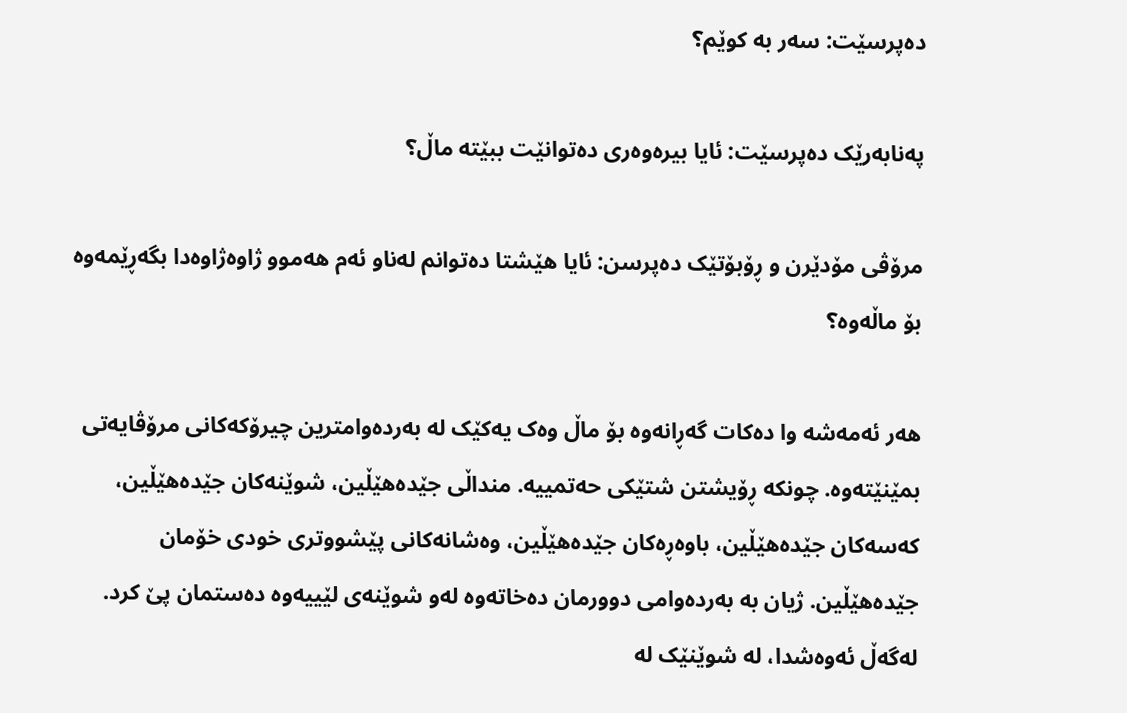دەپرسێت: سەر بە کوێم؟

پەنابەرێک دەپرسێت: ئایا بیرەوەری دەتوانێت ببێتە ماڵ؟

مرۆڤی مۆدێرن و ڕۆبۆتێک دەپرسن: ئایا هێشتا دەتوانم لەناو ئەم هەموو ژاوەژاوەدا بگەڕێمەوە بۆ ماڵەوە؟

هەر ئەمەشە وا دەکات گەڕانەوە بۆ ماڵ وەک یەکێک لە بەردەوامترین چیرۆکەکانی مرۆڤایەتی بمێنێتەوە. چونکە ڕۆیشتن شتێکی حەتمییە. منداڵی جێدەهێڵین، شوێنەکان جێدەهێڵین، کەسەکان جێدەهێڵین، باوەڕەکان جێدەهێڵین، وەشانەکانی پێشووتری خودی خۆمان جێدەهێڵین. ژیان بە بەردەوامی دوورمان دەخاتەوە لەو شوێنەی لێییەوە دەستمان پێ کرد. لەگەڵ ئەوەشدا، لە شوێنێک لە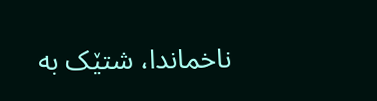ناخماندا، شتێک بە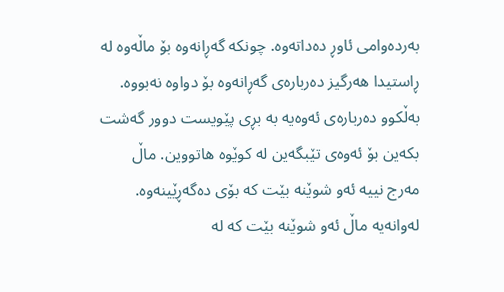بەردەوامی ئاوڕ دەداتەوە. چونکە گەڕانەوە بۆ ماڵەوە لە ڕاستیدا هەرگیز دەربارەی گەڕانەوە بۆ دواوە نەبووە. بەڵکوو دەربارەی ئەوەیە بە بڕی پێویست دوور گەشت بکەین بۆ ئەوەی تێبگەین لە کوێوە هاتووین. ماڵ مەرج نییە ئەو شوێنە بێت کە بۆی دەگەڕێینەوە. لەوانەیە ماڵ ئەو شوێنە بێت کە لە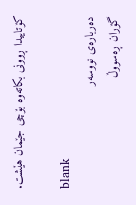کۆتاییدا ڕوونی بکاتەوە بۆچی جێمان هێشت.

blank
دەربارەی نووسەر
گۆران ڕەسووڵ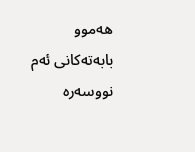هەموو بابەتەکانی ئەم نووسەرە